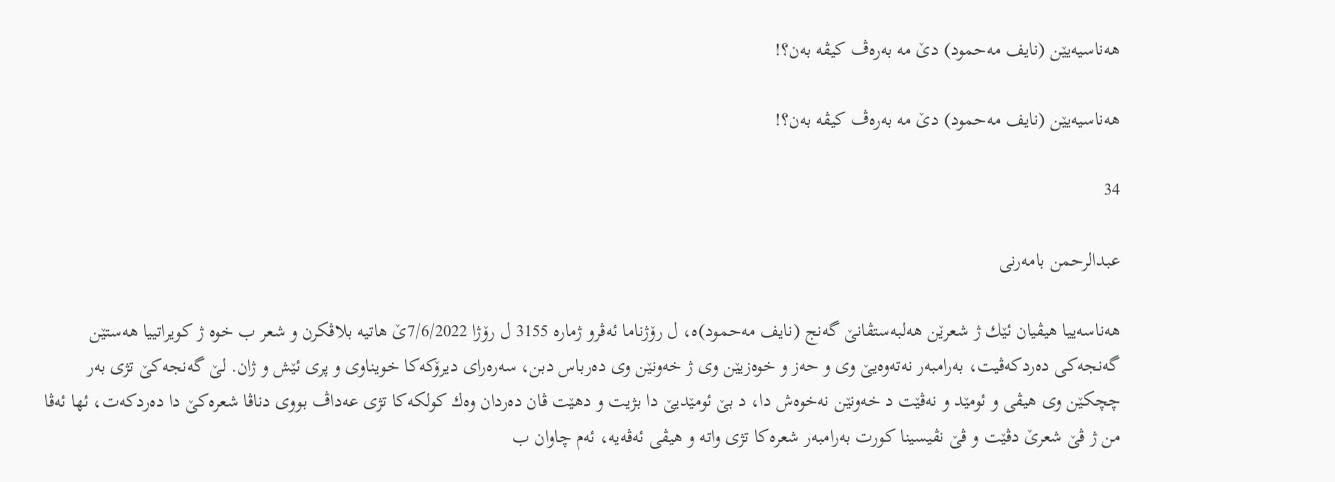هه‌ناسیه‌یێن (نایف مه‌حمود) دێ مه‌ به‌ره‌ڤ كیڤه‌ به‌ن؟!

هه‌ناسیه‌یێن (نایف مه‌حمود) دێ مه‌ به‌ره‌ڤ كیڤه‌ به‌ن؟!

34

عبدالرحمن بامه‌رنی

هه‌ناسه‌ییا هیڤیان ئێك ژ شعرێن هه‌لبه‌ستڤانێ گه‌نج (نایف مه‌حمود)ه‌، ل رۆژناما ئه‌ڤرو ژماره‌ 3155 ل رۆژا 7/6/2022ێ هاتیه‌ بلاڤكرن و شعر ب خوه‌ ژ كویراتییا هه‌ستێن گه‌نجه‌كی ده‌ردكه‌ڤیت، به‌رامبه‌ر نه‌ته‌وه‌یێ وی و حه‌ز و خوه‌زیێن وی ژ خه‌ونێن وی ده‌رباس دبن، سه‌ره‌رای دیرۆكه‌كا خویناوی و پری ئێش و ژان. لێ گه‌نجه‌كێ تژی به‌ر چچكێن وی هیڤی و ئومێد و نه‌ڤێت د خه‌ونێن نه‌خوه‌ش دا، د بێ ئومێدیێ دا بژیت و دهێت ڤان ده‌ردان وه‌ك كولكه‌كا تژی عه‌داڤ بووی دناڤا شعره‌كێ دا ده‌ردكه‌ت، ئها ئه‌ڤا من ژ ڤێ شعرێ دڤێت و ڤێ نڤیسینا كورت به‌رامبه‌ر شعره‌كا تژی واته‌ و هیڤی ئه‌ڤه‌یه‌، ئه‌م چاوان ب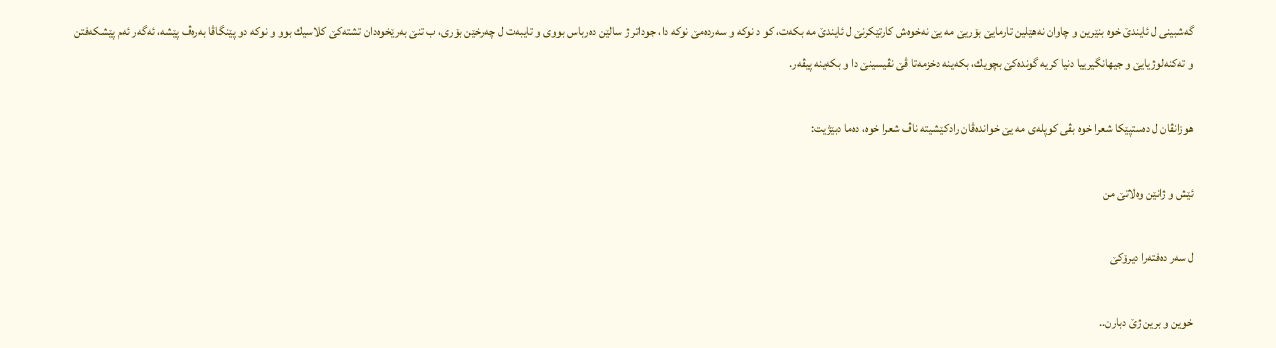گه‌شبینی ل ئایندێ خوه‌ بنێرین و چاوان نه‌هێلین تارمایێ بۆریێ مه‌ یێ نه‌خوه‌ش كارتێكرنێ ل ئایندێ مه‌ بكه‌ت، كو د نوكه‌ و سه‌رده‌مێ نوكه‌ دا، جوداتر ژ سالێن ده‌رباس بووی و تایبه‌ت ل چه‌رخێن بۆری، ب تنێ به‌رێخوه‌دان تشته‌كێ كلاسیك بوو و نوكه‌ دو پێنگاڤا به‌ره‌ڤ پێشه‌، ئه‌گه‌ر ئه‌م پێشكه‌فتن و ته‌كنه‌لوژیایێ و جیهانگیرییا دنیا كریه‌ گونده‌كێ بچویك، بكه‌ینه‌ دخزمه‌تا ڤێ نڤیسینێ دا و بكه‌ینه‌ پیڤه‌ر.

هوزانڤان ل ده‌ستپێكا شعرا خوه‌ بڤی كوپله‌ی مه‌ یێ خوانده‌ڤان رادكێشیته‌ ناڤ شعرا خوه‌، ده‌ما دبێژیت:

ئێش و ژانێن وه‌لاتێ من

ل سه‌ر ده‌فته‌را دیرۆكێ

خوین و برین ژێ دبارن..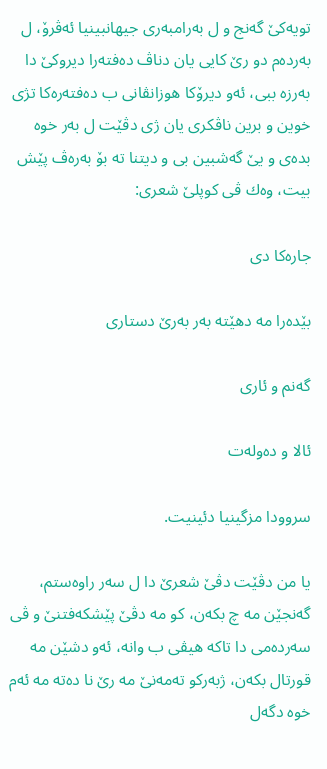تویه‌كێ گه‌نج و ل به‌رامبه‌ری جیهانبینیا ئه‌ڤرۆ، ل به‌رده‌م دو رێ كایی یان دناڤ ده‌فته‌را دیروكێ دا به‌رزه‌ ببی، ئه‌و دیرۆكا هوزانڤانی ب ده‌فته‌ره‌كا تژی خوین و برین ناڤكری یان ژی دڤێت ل به‌ر خوه‌ بده‌ی و یێ گه‌شبین بی و دیتنا ته‌ بۆ به‌ره‌ڤ پێش بیت، وه‌ك ڤی كوپلێ شعری:

جاره‌كا دی

بێده‌را مه‌ دهێته‌ به‌ر به‌رێ دستاری

گه‌نم و ئاری

ئالا و ده‌وله‌ت

سروودا مزگینیا دئینیت.

یا من دڤێت دڤێ شعرێ دا ل سه‌ر راوه‌ستم، گه‌نجێن مه‌ چ بكه‌ن، كو مه‌ دڤێ پێشكه‌فتنێ و ڤی سه‌رده‌می دا تاكه‌ هیڤی ب وانه‌، ئه‌و دشێن مه‌ قورتال بكه‌ن، ژبه‌ركو ته‌مه‌نێ مه‌ رێ نا ده‌ته‌ مه‌ ئه‌م خوه‌ دگه‌ل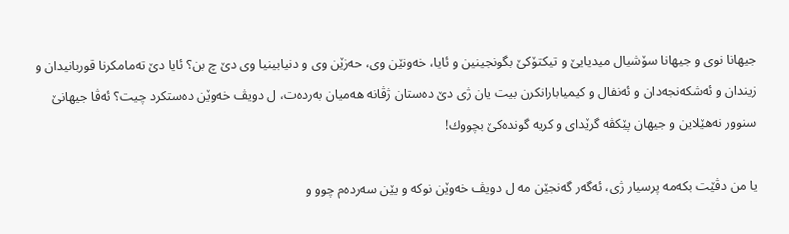جیهانا نوی و جیهانا سۆشیال میدیایێ و تیكتۆكێ بگونجینین و ئایا، خه‌ونێن وی، حه‌زێن وی و دنیابینیا وی دێ چ بن؟ ئایا دێ ته‌مامكرنا قوربانیدان و زیندان و ئه‌شكه‌نجه‌دان و ئه‌نفال و كیمیابارانكرن بیت یان ژی دێ ده‌ستان ژڤانه‌ هه‌میان به‌رده‌ت، ل دویڤ خه‌وێن ده‌ستكرد چیت؟ ئه‌ڤا جیهانێ سنوور نه‌هێلاین و جیهان پێكڤه‌ گرێدای و كریه‌ گونده‌كێ بچووك!

یا من دڤێت بكه‌مه‌ پرسیار ژی، ئه‌گه‌ر گه‌نجێن مه‌ ل دویڤ خه‌وێن نوكه‌ و یێن سه‌رده‌م چوو و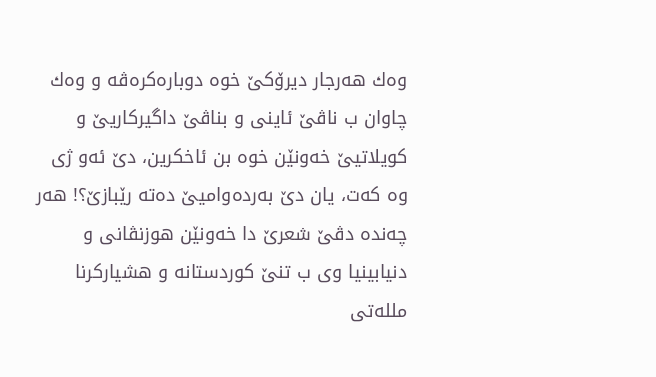وه‌ك هه‌رجار دیرۆكێ خوه‌ دوباره‌كره‌ڤه‌ و وه‌ك چاوان ب ناڤێ ئاینی و بناڤێ داگیركاریێ و كویلاتیێ خه‌ونێن خوه‌ بن ئاخكرین، دێ ئه‌و ژی وه‌ كه‌ت، یان دێ به‌رده‌وامیێ ده‌ته‌ رێبازێ؟! هه‌ر چه‌نده‌ دڤێ شعرێ دا خه‌ونێن هوزنڤانی و دنیابینیا وی ب تنێ كوردستانه‌ و هشیاركرنا ملله‌تی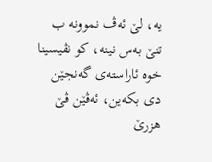یه‌، لێ ئه‌ڤ نموونه‌ ب تنێ به‌س نینه‌، كو نڤیسینا خوه‌ ئاراسته‌ی گه‌نجێن دی بكه‌ین، ئه‌ڤێن ڤێ هزرێ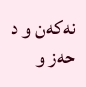نه‌كه‌ن و د حه‌ز و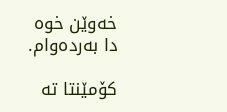خه‌وێن خوه‌ دا به‌رده‌وام.

کۆمێنتا تە